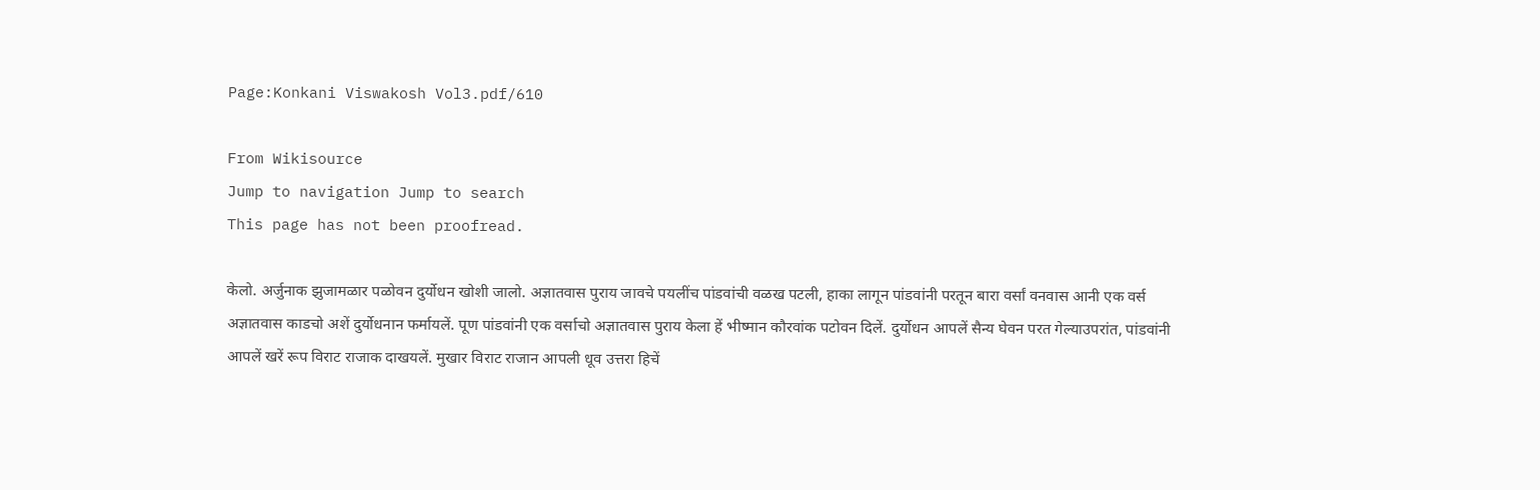Page:Konkani Viswakosh Vol3.pdf/610

From Wikisource
Jump to navigation Jump to search
This page has not been proofread.

केलो. अर्जुनाक झुजामळार पळोवन दुर्योधन खोशी जालो. अज्ञातवास पुराय जावचे पयलींच पांडवांची वळख पटली, हाका लागून पांडवांनी परतून बारा वर्सां वनवास आनी एक वर्स अज्ञातवास काडचो अशें दुर्योधनान फर्मायलें. पूण पांडवांनी एक वर्साचो अज्ञातवास पुराय केला हें भीष्मान कौरवांक पटोवन दिलें. दुर्योधन आपलें सैन्य घेवन परत गेल्याउपरांत, पांडवांनी आपलें खरें रूप विराट राजाक दाखयलें. मुखार विराट राजान आपली धूव उत्तरा हिचें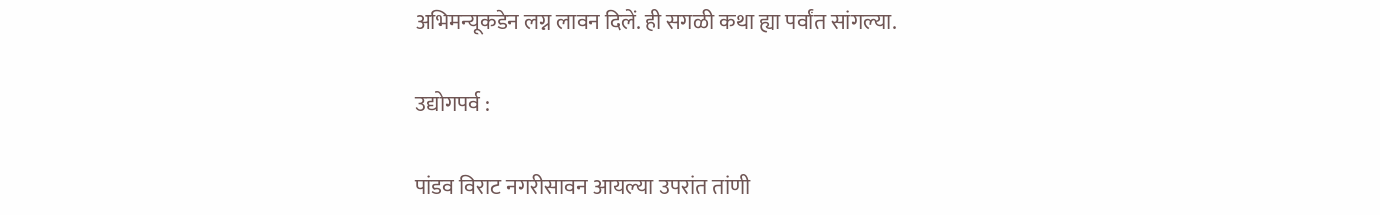अभिमन्यूकडेन लग्न लावन दिलें. ही सगळी कथा ह्या पर्वांत सांगल्या.

उद्योगपर्व :

पांडव विराट नगरीसावन आयल्या उपरांत तांणी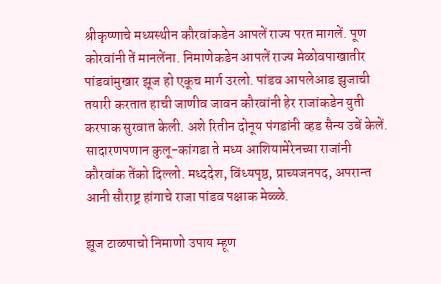श्रीकृष्णाचे मध्यस्थीन कौरवांकडेन आपलें राज्य परत मागलें. पूण कोरवांनी तें मानलेंना. निमाणेकडेन आपलें राज्य मेळोवपाखातीर पांडवांमुखार झूज हो एकूच मार्ग उरलो. पांडव आपलेआड झुजाची तयारी करतात हाची जाणीव जावन कौरवांनी हेर राजांकडेन युती करपाक सुरवात केली. अशे रितीन दोनूय पंगडांनी व्हड सैन्य उबें केलें. सादारणपणान कुलू-कांगडा ते मध्य आशियामेरेनच्या राजांनी कौरवांक तेंको दिल्लो. मध्ददेश, विंध्यपृष्ठ, प्राच्यजनपद, अपरान्त आनी सौराष्ट्र हांगाचे राजा पांडव पक्षाक मेळ्ळे.

झूज टाळपाचो निमाणो उपाय म्हूण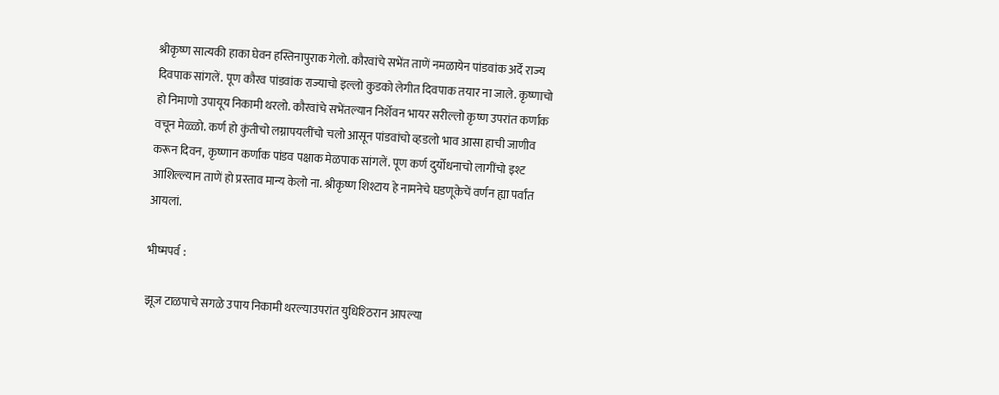श्रीकृष्ण सात्यकी हाका घेवन हस्तिनापुराक गेलो. कौरवांचे सभेंत ताणें नमळायेन पांडवांक अर्दें राज्य दिवपाक सांगलें. पूण कौरव पांडवांक राज्याचो इल्लो कुडको लेगीत दिवपाक तयार ना जाले. कृष्णाचो हो निमाणो उपायूय निकामी थरलो. कौरवांचे सभेंतल्यान निर्शेवन भायर सरील्लो कृष्ण उपरांत कर्णाक वचून मेळ्ळो. कर्ण हो कुंतीचो लग्नापयलींचो चलो आसून पांडवांचो व्हडलो भाव आसा हाची जाणीव करून दिवन, कृष्णान कर्णाक पांडव पक्षाक मेळपाक सांगलें. पूण कर्ण दुर्योधनाचो लागींचो इश्ट आशिल्ल्यान ताणें हो प्रस्ताव मान्य केलो ना. श्रीकृष्ण शिश्टाय हे नामनेचे घडणूकेचें वर्णन ह्या पर्वांत आयलां.

भीष्मपर्व :

झूज टाळपाचे सगळे उपाय निकामी थरल्याउपरांत युधिश्ठिरान आपल्या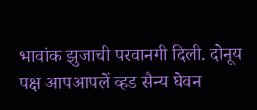भावांक झुजाची परवानगी दिली. दोनूय पक्ष आपआपलें व्हड सैन्य घेवन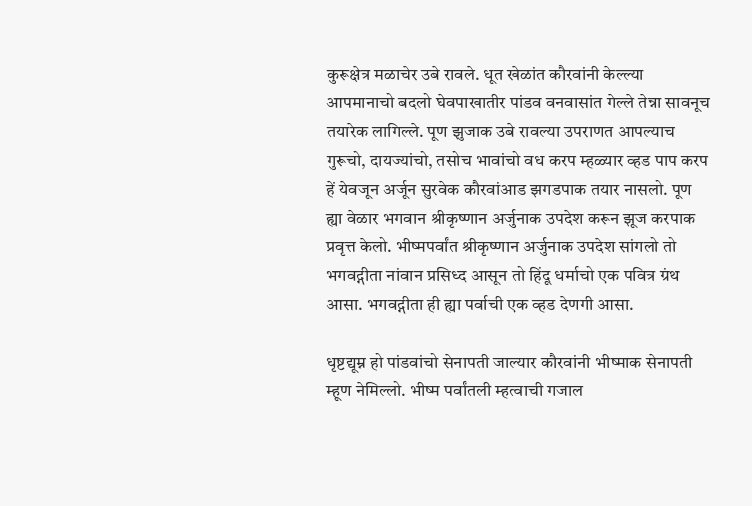कुरूक्षेत्र मळाचेर उबे रावले. धूत खेळांत कौरवांनी केल्ल्या आपमानाचो बदलो घेवपाखातीर पांडव वनवासांत गेल्ले तेन्ना सावनूच तयारेक लागिल्ले. पूण झुजाक उबे रावल्या उपराणत आपल्याच गुरूचो, दायज्यांचो, तसोच भावांचो वध करप म्हळ्यार व्हड पाप करप हें येवजून अर्जून सुरवेक कौरवांआड झगडपाक तयार नासलो. पूण ह्या वेळार भगवान श्रीकृष्णान अर्जुनाक उपदेश करून झूज करपाक प्रवृत्त केलो. भीष्मपर्वांत श्रीकृष्णान अर्जुनाक उपदेश सांगलो तो भगवद्गीता नांवान प्रसिध्द आसून तो हिंदू धर्माचो एक पवित्र ग्रंथ आसा. भगवद्गीता ही ह्या पर्वाची एक व्हड देणगी आसा.

धृष्टद्यूम्न हो पांडवांचो सेनापती जाल्यार कौरवांनी भीष्माक सेनापती म्हूण नेमिल्लो. भीष्म पर्वांतली म्हत्वाची गजाल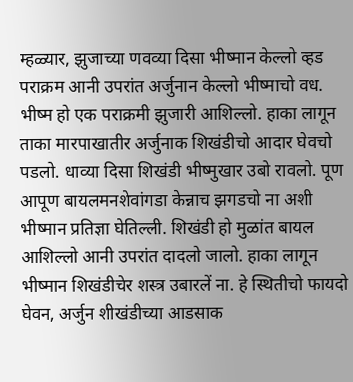म्हळ्यार, झुजाच्या णवव्या दिसा भीष्मान केल्लो व्हड पराक्रम आनी उपरांत अर्जुनान केल्लो भीष्माचो वध. भीष्म हो एक पराक्रमी झुजारी आशिल्लो. हाका लागून ताका मारपाखातीर अर्जुनाक शिखंडीचो आदार घेवचो पडलो. धाव्या दिसा शिखंडी भीष्मुखार उबो रावलो. पूण आपूण बायलमनशेवांगडा केन्नाच झगडचो ना अशी भीष्मान प्रतिज्ञा घेतिल्ली. शिखंडी हो मुळांत बायल आशिल्लो आनी उपरांत दादलो जालो. हाका लागून भीष्मान शिखंडीचेर शस्त्र उबारलें ना. हे स्थितीचो फायदो घेवन, अर्जुन शीखंडीच्या आडसाक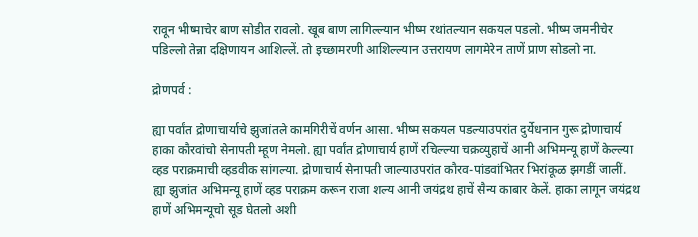रावून भीष्माचेर बाण सोडीत रावलो. खूब बाण लागिल्ल्यान भीष्म रथांतल्यान सकयल पडलो. भीष्म जमनीचेर पडिल्लो तेन्ना दक्षिणायन आशिल्लें. तो इच्छामरणी आशिल्ल्यान उत्तरायण लागमेरेन ताणें प्राण सोडलो ना.

द्रोणपर्व :

ह्या पर्वांत द्रोणाचार्याचे झुजांतले कामगिरीचें वर्णन आसा. भीष्म सकयल पडल्याउपरांत दुर्येधनान गुरू द्रोणाचार्य हाका कौरवांचो सेनापती म्हूण नेमलो. ह्या पर्वांत द्रोणाचार्य हाणें रचिल्ल्या चक्रव्युहाचें आनी अभिमन्यू हाणें केल्ल्या व्हड पराक्रमाची व्हडवीक सांगल्या. द्रोणाचार्य सेनापती जाल्याउपरांत कौरव-पांडवांभितर भिरांकूळ झगडीं जालीं. ह्या झुजांत अभिमन्यू हाणें व्हड पराक्रम करून राजा शल्य आनी जयंद्रथ हाचें सैन्य काबार केलें. हाका लागून जयंद्रथ हाणें अभिमन्यूचो सूड घेतलो अशी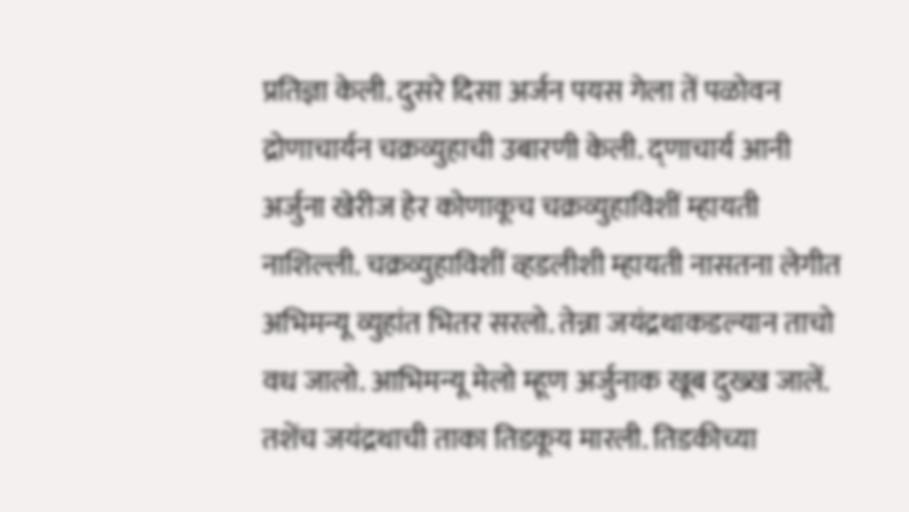प्रतिज्ञा केली. दुसरे दिसा अर्जन पयस गेला तें पळोवन द्रोणाचार्यन चक्रव्युहाची उबारणी केली. द्णाचार्य आनी अर्जुना खेरीज हेर कोणाकूच चक्रव्युहाविशीं म्हायती नाशिल्ली. चक्रव्युहाविशीं व्हडलीशी म्हायती नासतना लेगीत अभिमन्यू व्युहांत भितर सरलो. तेन्ना जयंद्रथाकडल्यान ताचो वध जालो. आभिमन्यू मेलो म्हूण अर्जुनाक खूब दुख्ख जालें. तशेंच जयंद्रथाची ताका तिडकूय मारली. तिडकीच्या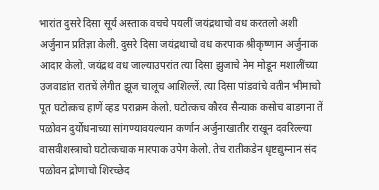भारांत दुसरे दिसा सूर्य अस्ताक वचचे पयलीं जयंद्रथाचो वध करतलो अशी अर्जुनान प्रतिज्ञा केली. दुसरे दिसा जयंद्रथाचो वध करपाक श्रीकृष्णान अर्जुनाक आदार केलो. जयंद्रथ वध जाल्याउपरांत त्या दिसा झुजाचे नेम मोडून मशालींच्या उजवाडांत रातचें लेगीत झूज चालूच आशिल्लें. त्या दिसा पांडवांचे वतीन भीमाचो पूत घटोत्कच हाणें व्हड पराक्रम केलो. घटोत्कच कौरव सैन्याक कसोच बाडगना तें पळोवन दुर्योधनाच्या सांगण्यावयल्यान कर्णान अर्जुनाखातीर राखून दवरिल्ल्या वासवीशस्त्राचो घटोत्कचाक मारपाक उपेग केलो. तेच रातीकडेन धृष्टद्युम्नान संद पळोवन द्रोणाचो शिरच्छेद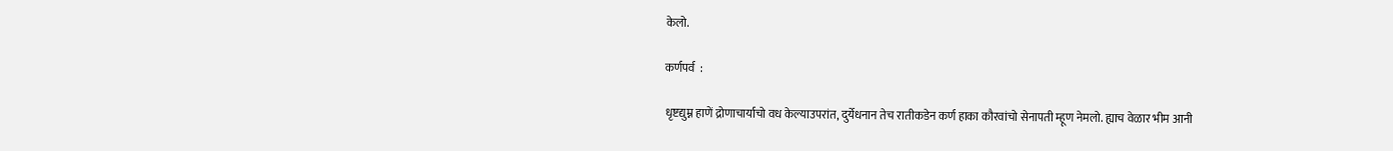केलो.

कर्णपर्व  :

धृष्टद्युम्न हाणें द्रोणाचार्याचो वध केल्याउपरांत, दुर्येधनान तेच रातीकडेन कर्ण हाका कौरवांचो सेनापती म्हूण नेमलो. ह्याच वेळार भीम आनी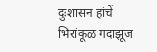दुःशासन हांचें भिरांकूळ गदाझूज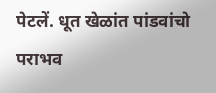पेटलें. धूत खेळांत पांडवांचो पराभव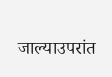जाल्याउपरांत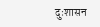दुःशासन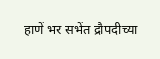हाणें भर सभेंत द्रौपदीच्या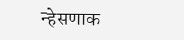न्हेसणाक